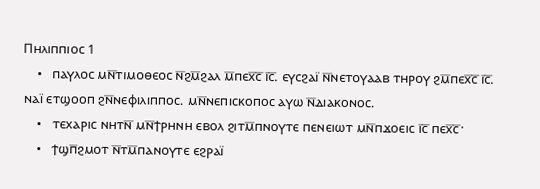Ⲡⲏⲗⲓⲡⲡⲓⲟⲥ 1
    •   ⲡⲁⲩⲗⲟⲥ ⲙⲛ̅ⲧⲓⲙⲟⲑⲉⲟⲥ ⲛ̅ϩⲙ̅ϩⲁⲗ ⲙ̅ⲡⲉⲭ̅ⲥ̅ ⲓ̅ⲥ̅. ⲉⲩⲥϩⲁⲓ̈ ⲛ̅ⲛⲉⲧⲟⲩⲁⲁⲃ ⲧⲏⲣⲟⲩ ϩⲙ̅ⲡⲉⲭ̅ⲥ̅ ⲓ̅ⲥ̅. ⲛⲁⲓ̈ ⲉⲧϣⲟⲟⲡ ϩⲛ̅ⲛⲉⲫⲓⲗⲓⲡⲡⲟⲥ. ⲙⲛ̅ⲛⲉⲡⲓⲥⲕⲟⲡⲟⲥ ⲁⲩⲱ ⲛ̅ⲇⲓⲁⲕⲟⲛⲟⲥ.
    •   ⲧⲉⲭⲁⲣⲓⲥ ⲛⲏⲧⲛ̅ ⲙⲛ̅ϯⲣⲏⲛⲏ ⲉⲃⲟⲗ ϩⲓⲧⲙ̅ⲡⲛⲟⲩⲧⲉ ⲡⲉⲛⲉⲓⲱⲧ ⲙⲛ̅ⲡϫⲟⲉⲓⲥ ⲓ̅ⲥ̅ ⲡⲉⲭ̅ⲥ̅·
    •   ϯϣⲡ̅ϩⲙⲟⲧ ⲛ̅ⲧⲙ̅ⲡⲁⲛⲟⲩⲧⲉ ⲉϩⲣⲁⲓ̈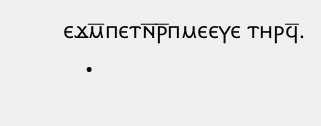ⲉϫⲙ̅ⲡⲉⲧⲛ̅ⲣ̅ⲡⲙⲉⲉⲩⲉ ⲧⲏⲣϥ̅.
    •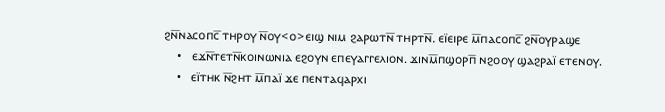ϩⲛ̅ⲛⲁⲥⲟⲡⲥ̅ ⲧⲏⲣⲟⲩ ⲛ̅ⲟⲩ<ⲟ>ⲉⲓϣ ⲛⲓⲙ ϩⲁⲣⲱⲧⲛ̅ ⲧⲏⲣⲧⲛ̅. ⲉⲓ̈ⲉⲓⲣⲉ ⲙ̅ⲡⲁⲥⲟⲡⲥ̅ ϩⲛ̅ⲟⲩⲣⲁϣⲉ
    •   ⲉϫⲛ̅ⲧⲉⲧⲛ̅ⲕⲟⲓⲛⲱⲛⲓⲁ ⲉϩⲟⲩⲛ ⲉⲡⲉⲩⲁⲅⲅⲉⲗⲓⲟⲛ. ϫⲓⲛⲙ̅ⲡϣⲟⲣⲡ̅ ⲛϩⲟⲟⲩ ϣⲁϩⲣⲁⲓ̈ ⲉⲧⲉⲛⲟⲩ.
    •   ⲉⲓ̈ⲧⲏⲕ ⲛ̅ϩⲏⲧ ⲙ̅ⲡⲁⲓ̈ ϫⲉ ⲡⲉⲛⲧⲁϥⲁⲣⲭⲓ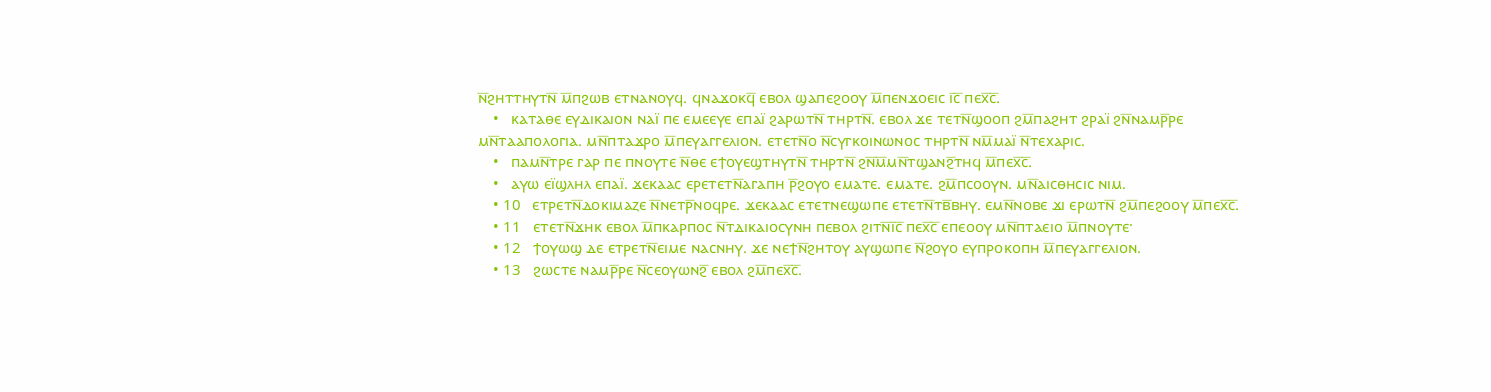ⲛ̅ϩⲏⲧⲧⲏⲩⲧⲛ̅ ⲙ̅ⲡϩⲱⲃ ⲉⲧⲛⲁⲛⲟⲩϥ. ϥⲛⲁϫⲟⲕϥ̅ ⲉⲃⲟⲗ ϣⲁⲡⲉϩⲟⲟⲩ ⲙ̅ⲡⲉⲛϫⲟⲉⲓⲥ ⲓ̅ⲥ̅ ⲡⲉⲭ̅ⲥ̅.
    •   ⲕⲁⲧⲁⲑⲉ ⲉⲩⲇⲓⲕⲁⲓⲟⲛ ⲛⲁⲓ̈ ⲡⲉ ⲉⲙⲉⲉⲩⲉ ⲉⲡⲁⲓ̈ ϩⲁⲣⲱⲧⲛ̅ ⲧⲏⲣⲧⲛ̅. ⲉⲃⲟⲗ ϫⲉ ⲧⲉⲧⲛ̅ϣⲟⲟⲡ ϩⲙ̅ⲡⲁϩⲏⲧ ϩⲣⲁⲓ̈ ϩⲛ̅ⲛⲁⲙⲣ̅ⲣⲉ ⲙⲛ̅ⲧⲁⲁⲡⲟⲗⲟⲅⲓⲁ. ⲙⲛ̅ⲡⲧⲁϫⲣⲟ ⲙ̅ⲡⲉⲩⲁⲅⲅⲉⲗⲓⲟⲛ. ⲉⲧⲉⲧⲛ̅ⲟ ⲛ̅ⲥⲩⲅⲕⲟⲓⲛⲱⲛⲟⲥ ⲧⲏⲣⲧⲛ̅ ⲛⲙ̅ⲙⲁⲓ̈ ⲛ̅ⲧⲉⲭⲁⲣⲓⲥ.
    •   ⲡⲁⲙⲛ̅ⲧⲣⲉ ⲅⲁⲣ ⲡⲉ ⲡⲛⲟⲩⲧⲉ ⲛ̅ⲑⲉ ⲉϯⲟⲩⲉϣⲧⲏⲩⲧⲛ̅ ⲧⲏⲣⲧⲛ̅ ϩⲛ̅ⲙ̅ⲙⲛ̅ⲧϣⲁⲛϩ̅ⲧⲏϥ ⲙ̅ⲡⲉⲭ̅ⲥ̅.
    •   ⲁⲩⲱ ⲉⲓ̈ϣⲗⲏⲗ ⲉⲡⲁⲓ̈. ϫⲉⲕⲁⲁⲥ ⲉⲣⲉⲧⲉⲧⲛ̅ⲁⲅⲁⲡⲏ ⲣ̅ϩⲟⲩⲟ ⲉⲙⲁⲧⲉ. ⲉⲙⲁⲧⲉ. ϩⲙ̅ⲡⲥⲟⲟⲩⲛ. ⲙⲛ̅ⲁⲓⲥⲑⲏⲥⲓⲥ ⲛⲓⲙ.
    • 10   ⲉⲧⲣⲉⲧⲛ̅ⲇⲟⲕⲓⲙⲁⲍⲉ ⲛ̅ⲛⲉⲧⲣ̅ⲛⲟϥⲣⲉ. ϫⲉⲕⲁⲁⲥ ⲉⲧⲉⲧⲛⲉϣⲱⲡⲉ ⲉⲧⲉⲧⲛ̅ⲧⲃ̅ⲃⲏⲩ. ⲉⲙⲛ̅ⲛⲟⲃⲉ ϫⲓ ⲉⲣⲱⲧⲛ̅ ϩⲙ̅ⲡⲉϩⲟⲟⲩ ⲙ̅ⲡⲉⲭ̅ⲥ̅.
    • 11   ⲉⲧⲉⲧⲛ̅ϫⲏⲕ ⲉⲃⲟⲗ ⲙ̅ⲡⲕⲁⲣⲡⲟⲥ ⲛ̅ⲧⲇⲓⲕⲁⲓⲟⲥⲩⲛⲏ ⲡⲉⲃⲟⲗ ϩⲓⲧⲛ̅ⲓ̅ⲥ̅ ⲡⲉⲭ̅ⲥ̅ ⲉⲡⲉⲟⲟⲩ ⲙⲛ̅ⲡⲧⲁⲉⲓⲟ ⲙ̅ⲡⲛⲟⲩⲧⲉ·
    • 12   ϯⲟⲩⲱϣ ⲇⲉ ⲉⲧⲣⲉⲧⲛ̅ⲉⲓⲙⲉ ⲛⲁⲥⲛⲏⲩ. ϫⲉ ⲛⲉϯⲛ̅ϩⲏⲧⲟⲩ ⲁⲩϣⲱⲡⲉ ⲛ̅ϩⲟⲩⲟ ⲉⲩⲡⲣⲟⲕⲟⲡⲏ ⲙ̅ⲡⲉⲩⲁⲅⲅⲉⲗⲓⲟⲛ.
    • 13   ϩⲱⲥⲧⲉ ⲛⲁⲙⲣ̅ⲣⲉ ⲛ̅ⲥⲉⲟⲩⲱⲛϩ̅ ⲉⲃⲟⲗ ϩⲙ̅ⲡⲉⲭ̅ⲥ̅.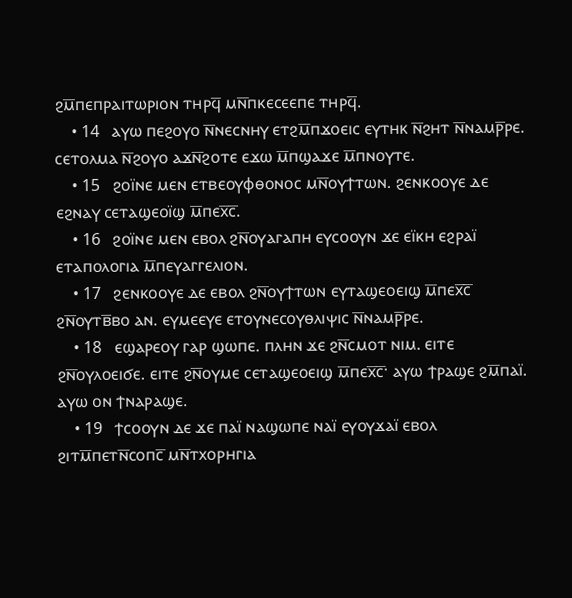ϩⲙ̅ⲡⲉⲡⲣⲁⲓⲧⲱⲣⲓⲟⲛ ⲧⲏⲣϥ̅ ⲙⲛ̅ⲡⲕⲉⲥⲉⲉⲡⲉ ⲧⲏⲣϥ̅.
    • 14   ⲁⲩⲱ ⲡⲉϩⲟⲩⲟ ⲛ̅ⲛⲉⲥⲛⲏⲩ ⲉⲧϩⲙ̅ⲡϫⲟⲉⲓⲥ ⲉⲩⲧⲏⲕ ⲛ̅ϩⲏⲧ ⲛ̅ⲛⲁⲙⲣ̅ⲣⲉ. ⲥⲉⲧⲟⲗⲙⲁ ⲛ̅ϩⲟⲩⲟ ⲁϫⲛ̅ϩⲟⲧⲉ ⲉϫⲱ ⲙ̅ⲡϣⲁϫⲉ ⲙ̅ⲡⲛⲟⲩⲧⲉ.
    • 15   ϩⲟⲓ̈ⲛⲉ ⲙⲉⲛ ⲉⲧⲃⲉⲟⲩⲫⲑⲟⲛⲟⲥ ⲙⲛ̅ⲟⲩϯⲧⲱⲛ. ϩⲉⲛⲕⲟⲟⲩⲉ ⲇⲉ ⲉϩⲛⲁⲩ ⲥⲉⲧⲁϣⲉⲟⲓ̈ϣ ⲙ̅ⲡⲉⲭ̅ⲥ̅.
    • 16   ϩⲟⲓ̈ⲛⲉ ⲙⲉⲛ ⲉⲃⲟⲗ ϩⲛ̅ⲟⲩⲁⲅⲁⲡⲏ ⲉⲩⲥⲟⲟⲩⲛ ϫⲉ ⲉⲓ̈ⲕⲏ ⲉϩⲣⲁⲓ̈ ⲉⲧⲁⲡⲟⲗⲟⲅⲓⲁ ⲙ̅ⲡⲉⲩⲁⲅⲅⲉⲗⲓⲟⲛ.
    • 17   ϩⲉⲛⲕⲟⲟⲩⲉ ⲇⲉ ⲉⲃⲟⲗ ϩⲛ̅ⲟⲩϯⲧⲱⲛ ⲉⲩⲧⲁϣⲉⲟⲉⲓϣ ⲙ̅ⲡⲉⲭ̅ⲥ̅ ϩⲛ̅ⲟⲩⲧⲃ̅ⲃⲟ ⲁⲛ. ⲉⲩⲙⲉⲉⲩⲉ ⲉⲧⲟⲩⲛⲉⲥⲟⲩⲑⲗⲓⲯⲓⲥ ⲛ̅ⲛⲁⲙⲣ̅ⲣⲉ.
    • 18   ⲉϣⲁⲣⲉⲟⲩ ⲅⲁⲣ ϣⲱⲡⲉ. ⲡⲗⲏⲛ ϫⲉ ϩⲛ̅ⲥⲙⲟⲧ ⲛⲓⲙ. ⲉⲓⲧⲉ ϩⲛ̅ⲟⲩⲗⲟⲉⲓϭⲉ. ⲉⲓⲧⲉ ϩⲛ̅ⲟⲩⲙⲉ ⲥⲉⲧⲁϣⲉⲟⲉⲓϣ ⲙ̅ⲡⲉⲭ̅ⲥ̅· ⲁⲩⲱ ϯⲣⲁϣⲉ ϩⲙ̅ⲡⲁⲓ̈. ⲁⲩⲱ ⲟⲛ ϯⲛⲁⲣⲁϣⲉ.
    • 19   ϯⲥⲟⲟⲩⲛ ⲇⲉ ϫⲉ ⲡⲁⲓ̈ ⲛⲁϣⲱⲡⲉ ⲛⲁⲓ̈ ⲉⲩⲟⲩϫⲁⲓ̈ ⲉⲃⲟⲗ ϩⲓⲧⲙ̅ⲡⲉⲧⲛ̅ⲥⲟⲡⲥ̅ ⲙⲛ̅ⲧⲭⲟⲣⲏⲅⲓⲁ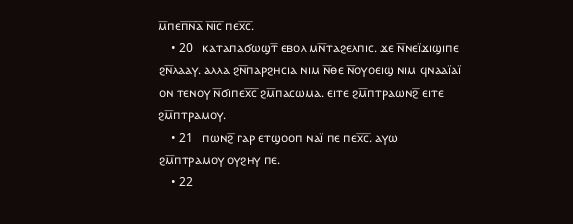ⲙ̅ⲡⲉⲡ̅ⲛ̅ⲁ̅ ⲛ̅ⲓ̅ⲥ̅ ⲡⲉⲭ̅ⲥ̅.
    • 20   ⲕⲁⲧⲁⲡⲁϭⲱϣⲧ̅ ⲉⲃⲟⲗ ⲙⲛ̅ⲧⲁϩⲉⲗⲡⲓⲥ. ϫⲉ ⲛ̅ⲛⲉⲓ̈ϫⲓϣⲓⲡⲉ ϩⲛ̅ⲗⲁⲁⲩ. ⲁⲗⲗⲁ ϩⲛ̅ⲡⲁⲣϩⲏⲥⲓⲁ ⲛⲓⲙ ⲛ̅ⲑⲉ ⲛ̅ⲟⲩⲟⲉⲓϣ ⲛⲓⲙ ϥⲛⲁⲁⲓ̈ⲁⲓ̈ ⲟⲛ ⲧⲉⲛⲟⲩ ⲛ̅ϭⲓⲡⲉⲭ̅ⲥ̅ ϩⲙ̅ⲡⲁⲥⲱⲙⲁ. ⲉⲓⲧⲉ ϩⲙ̅ⲡⲧⲣⲁⲱⲛϩ̅ ⲉⲓⲧⲉ ϩⲙ̅ⲡⲧⲣⲁⲙⲟⲩ.
    • 21   ⲡⲱⲛϩ̅ ⲅⲁⲣ ⲉⲧϣⲟⲟⲡ ⲛⲁⲓ̈ ⲡⲉ ⲡⲉⲭ̅ⲥ̅. ⲁⲩⲱ ϩⲙ̅ⲡⲧⲣⲁⲙⲟⲩ ⲟⲩϩⲏⲩ ⲡⲉ.
    • 22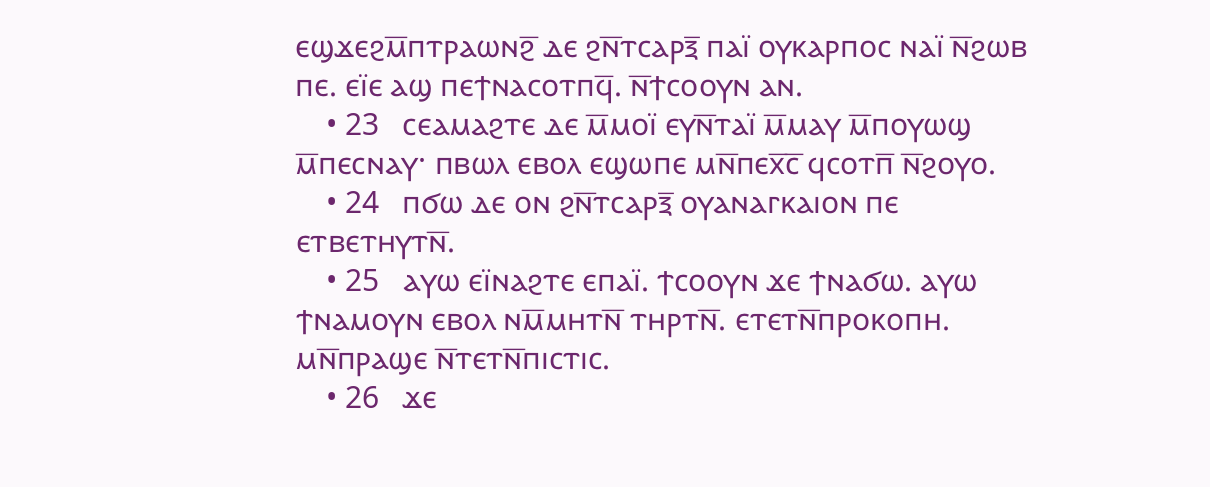ⲉϣϫⲉϩⲙ̅ⲡⲧⲣⲁⲱⲛϩ̅ ⲇⲉ ϩⲛ̅ⲧⲥⲁⲣⲝ̅ ⲡⲁⲓ̈ ⲟⲩⲕⲁⲣⲡⲟⲥ ⲛⲁⲓ̈ ⲛ̅ϩⲱⲃ ⲡⲉ. ⲉⲓ̈ⲉ ⲁϣ ⲡⲉϯⲛⲁⲥⲟⲧⲡϥ̅. ⲛ̅ϯⲥⲟⲟⲩⲛ ⲁⲛ.
    • 23   ⲥⲉⲁⲙⲁϩⲧⲉ ⲇⲉ ⲙ̅ⲙⲟⲓ̈ ⲉⲩⲛ̅ⲧⲁⲓ̈ ⲙ̅ⲙⲁⲩ ⲙ̅ⲡⲟⲩⲱϣ ⲙ̅ⲡⲉⲥⲛⲁⲩ· ⲡⲃⲱⲗ ⲉⲃⲟⲗ ⲉϣⲱⲡⲉ ⲙⲛ̅ⲡⲉⲭ̅ⲥ̅ ϥⲥⲟⲧⲡ̅ ⲛ̅ϩⲟⲩⲟ.
    • 24   ⲡϭⲱ ⲇⲉ ⲟⲛ ϩⲛ̅ⲧⲥⲁⲣⲝ̅ ⲟⲩⲁⲛⲁⲅⲕⲁⲓⲟⲛ ⲡⲉ ⲉⲧⲃⲉⲧⲏⲩⲧⲛ̅.
    • 25   ⲁⲩⲱ ⲉⲓ̈ⲛⲁϩⲧⲉ ⲉⲡⲁⲓ̈. ϯⲥⲟⲟⲩⲛ ϫⲉ ϯⲛⲁϭⲱ. ⲁⲩⲱ ϯⲛⲁⲙⲟⲩⲛ ⲉⲃⲟⲗ ⲛⲙ̅ⲙⲏⲧⲛ̅ ⲧⲏⲣⲧⲛ̅. ⲉⲧⲉⲧⲛ̅ⲡⲣⲟⲕⲟⲡⲏ. ⲙⲛ̅ⲡⲣⲁϣⲉ ⲛ̅ⲧⲉⲧⲛ̅ⲡⲓⲥⲧⲓⲥ.
    • 26   ϫⲉ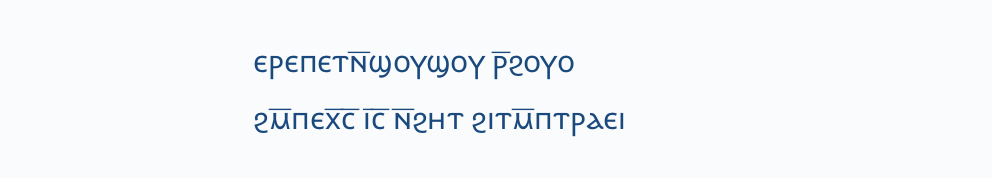ⲉⲣⲉⲡⲉⲧⲛ̅ϣⲟⲩϣⲟⲩ ⲣ̅ϩⲟⲩⲟ ϩⲙ̅ⲡⲉⲭ̅ⲥ̅ ⲓ̅ⲥ̅ ⲛ̅ϩⲏⲧ ϩⲓⲧⲙ̅ⲡⲧⲣⲁⲉⲓ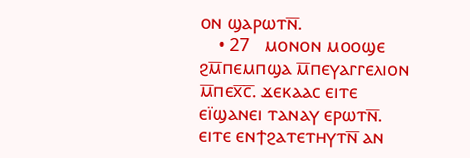ⲟⲛ ϣⲁⲣⲱⲧⲛ̅.
    • 27   ⲙⲟⲛⲟⲛ ⲙⲟⲟϣⲉ ϩⲙ̅ⲡⲉⲙⲡϣⲁ ⲙ̅ⲡⲉⲩⲁⲅⲅⲉⲗⲓⲟⲛ ⲙ̅ⲡⲉⲭ̅ⲥ̅. ϫⲉⲕⲁⲁⲥ ⲉⲓⲧⲉ ⲉⲓ̈ϣⲁⲛⲉⲓ ⲧⲁⲛⲁⲩ ⲉⲣⲱⲧⲛ̅. ⲉⲓⲧⲉ ⲉⲛϯϩⲁⲧⲉⲧⲏⲩⲧⲛ̅ ⲁⲛ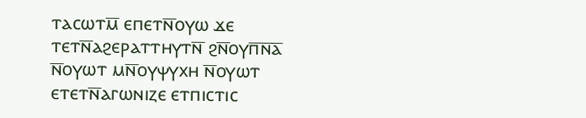ⲧⲁⲥⲱⲧⲙ̅ ⲉⲡⲉⲧⲛ̅ⲟⲩⲱ ϫⲉ ⲧⲉⲧⲛ̅ⲁϩⲉⲣⲁⲧⲧⲏⲩⲧⲛ̅ ϩⲛ̅ⲟⲩⲡ̅ⲛ̅ⲁ̅ ⲛ̅ⲟⲩⲱⲧ ⲙⲛ̅ⲟⲩⲯⲩⲭⲏ ⲛ̅ⲟⲩⲱⲧ ⲉⲧⲉⲧⲛ̅ⲁⲅⲱⲛⲓⲍⲉ ⲉⲧⲡⲓⲥⲧⲓⲥ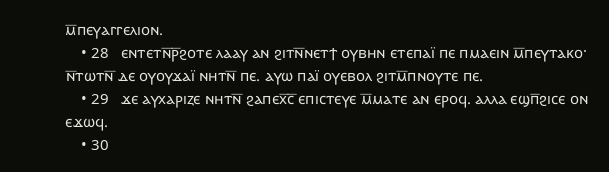ⲙ̅ⲡⲉⲩⲁⲅⲅⲉⲗⲓⲟⲛ.
    • 28   ⲉⲛⲧⲉⲧⲛ̅ⲣ̅ϩⲟⲧⲉ ⲗⲁⲁⲩ ⲁⲛ ϩⲓⲧⲛ̅ⲛⲉⲧϯ ⲟⲩⲃⲏⲛ ⲉⲧⲉⲡⲁⲓ̈ ⲡⲉ ⲡⲙⲁⲉⲓⲛ ⲙ̅ⲡⲉⲩⲧⲁⲕⲟ· ⲛ̅ⲧⲱⲧⲛ̅ ⲇⲉ ⲟⲩⲟⲩϫⲁⲓ̈ ⲛⲏⲧⲛ̅ ⲡⲉ. ⲁⲩⲱ ⲡⲁⲓ̈ ⲟⲩⲉⲃⲟⲗ ϩⲓⲧⲙ̅ⲡⲛⲟⲩⲧⲉ ⲡⲉ.
    • 29   ϫⲉ ⲁⲩⲭⲁⲣⲓⲍⲉ ⲛⲏⲧⲛ̅ ϩⲁⲡⲉⲭ̅ⲥ̅ ⲉⲡⲓⲥⲧⲉⲩⲉ ⲙ̅ⲙⲁⲧⲉ ⲁⲛ ⲉⲣⲟϥ. ⲁⲗⲗⲁ ⲉϣⲡ̅ϩⲓⲥⲉ ⲟⲛ ⲉϫⲱϥ.
    • 30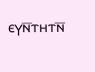ⲉⲩⲛ̅ⲧⲏⲧⲛ̅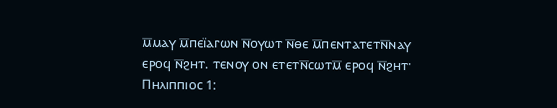ⲙ̅ⲙⲁⲩ ⲙ̅ⲡⲉⲓ̈ⲁⲅⲱⲛ ⲛ̅ⲟⲩⲱⲧ ⲛ̅ⲑⲉ ⲙ̅ⲡⲉⲛⲧⲁⲧⲉⲧⲛ̅ⲛⲁⲩ ⲉⲣⲟϥ ⲛ̅ϩⲏⲧ. ⲧⲉⲛⲟⲩ ⲟⲛ ⲉⲧⲉⲧⲛ̅ⲥⲱⲧⲙ̅ ⲉⲣⲟϥ ⲛ̅ϩⲏⲧ·
Ⲡⲏⲗⲓⲡⲡⲓⲟⲥ 1: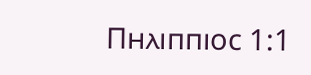Ⲡⲏⲗⲓⲡⲡⲓⲟⲥ 1:1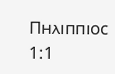Ⲡⲏⲗⲓⲡⲡⲓⲟⲥ 1:1